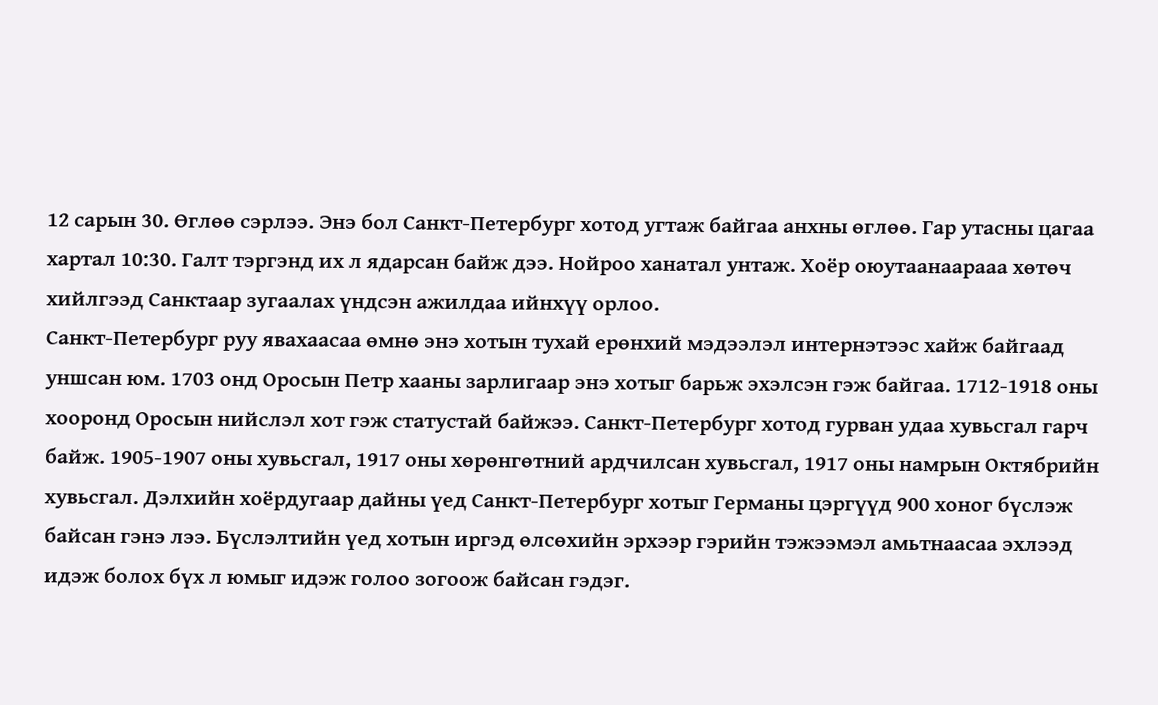12 сарын 30. Өглөө сэрлээ. Энэ бол Санкт-Петербург хотод угтаж байгаа анхны өглөө. Гар утасны цагаа хартал 10:30. Галт тэргэнд их л ядарсан байж дээ. Нойроо ханатал унтаж. Хоёр оюутаанаарааа хөтөч хийлгээд Санктаар зугаалах үндсэн ажилдаа ийнхүү орлоо.
Санкт-Петербург руу явахаасаа өмнө энэ хотын тухай ерөнхий мэдээлэл интернэтээс хайж байгаад уншсан юм. 1703 онд Оросын Петр хааны зарлигаар энэ хотыг барьж эхэлсэн гэж байгаа. 1712-1918 оны хооронд Оросын нийслэл хот гэж статустай байжээ. Санкт-Петербург хотод гурван удаа хувьсгал гарч байж. 1905-1907 оны хувьсгал, 1917 оны хөрөнгөтний ардчилсан хувьсгал, 1917 оны намрын Октябрийн хувьсгал. Дэлхийн хоёрдугаар дайны үед Санкт-Петербург хотыг Германы цэргүүд 900 хоног бүслэж байсан гэнэ лээ. Бүслэлтийн үед хотын иргэд өлсөхийн эрхээр гэрийн тэжээмэл амьтнаасаа эхлээд идэж болох бүх л юмыг идэж голоо зогоож байсан гэдэг.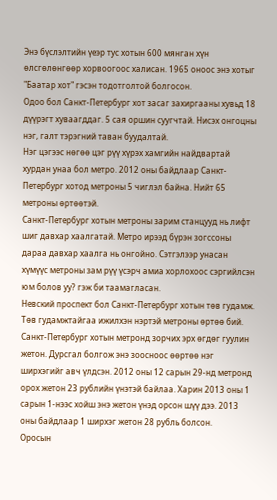Энэ бүслэлтийн үеэр тус хотын 600 мянган хүн өлсгөлөнгөөр хорвоогоос халисан. 1965 оноос энэ хотыг "Баатар хот" гэсэн тодотголтой болгосон.
Одоо бол Санкт-Петербург хот засаг захиргааны хувьд 18 дүүрэгт хуваагддаг. 5 сая оршин суугчтай. Нисэх онгоцны нэг, галт тэрэгний таван буудалтай.
Нэг цэгээс нөгөө цэг рүү хүрэх хамгийн найдвартай хурдан унаа бол метро. 2012 оны байдлаар Санкт-Петербург хотод метроны 5 чиглэл байна. Нийт 65 метроны өртөөтэй.
Санкт-Петербург хотын метроны зарим станцууд нь лифт шиг давхар хаалгатай. Метро ирээд бүрэн зогссоны дараа давхар хаалга нь онгойно. Сэтгэлээр унасан хүмүүс метроны зам рүү үсэрч амиа хорлохоос сэргийлсэн юм болов уу? гэж би таамагласан.
Невский проспект бол Санкт-Петербург хотын төв гудамж. Төв гудамжтайгаа ижилхэн нэртэй метроны өртөө бий.
Санкт-Петербург хотын метронд зорчих эрх өгдөг гуулин жетон. Дурсгал болгож энэ зоосноос өөртөө нэг ширхэгийг авч үлдсэн. 2012 оны 12 сарын 29-нд метронд орох жетон 23 рублийн үнэтэй байлаа. Харин 2013 оны 1 сарын 1-нээс хойш энэ жетон үнэд орсон шүү дээ. 2013 оны байдлаар 1 ширхэг жетон 28 рубль болсон.
Оросын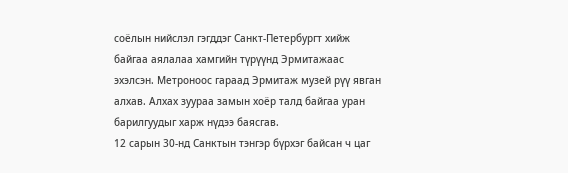соёлын нийслэл гэгддэг Санкт-Петербургт хийж байгаа аялалаа хамгийн түрүүнд Эрмитажаас эхэлсэн. Метроноос гараад Эрмитаж музей рүү явган алхав. Алхах зуураа замын хоёр талд байгаа уран барилгуудыг харж нүдээ баясгав.
12 сарын 30-нд Санктын тэнгэр бүрхэг байсан ч цаг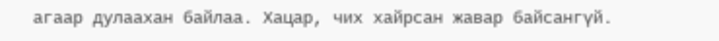агаар дулаахан байлаа. Хацар, чих хайрсан жавар байсангүй.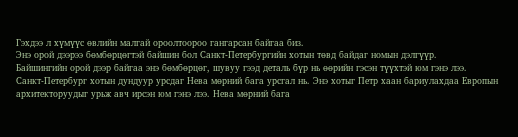Гэхдээ л хүмүүс өвлийн малгай ороолтоороо гангарсан байгаа биз.
Энэ орой дээрээ бөмбөрцөгтэй байшин бол Санкт-Петербургийн хотын төвд байдаг номын дэлгүүр.
Байшингийн орой дээр байгаа энэ бөмбөрцөг, шувуу гээд деталь бүр нь өөрийн гэсэн түүхтэй юм гэнэ лээ.
Санкт-Петербург хотын дундуур урсдаг Нева мөрний бага урсгал нь. Энэ хотыг Петр хаан бариулахдаа Европын архитекторуудыг урьж авч ирсэн юм гэнэ лээ. Нева мөрний бага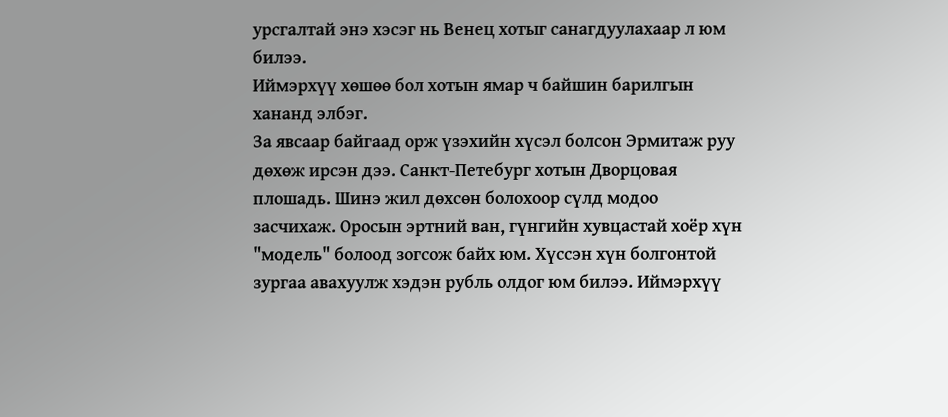урсгалтай энэ хэсэг нь Венец хотыг санагдуулахаар л юм билээ.
Иймэрхүү хөшөө бол хотын ямар ч байшин барилгын хананд элбэг.
За явсаар байгаад орж үзэхийн хүсэл болсон Эрмитаж руу дөхөж ирсэн дээ. Санкт-Петебург хотын Дворцовая плошадь. Шинэ жил дөхсөн болохоор сүлд модоо засчихаж. Оросын эртний ван, гүнгийн хувцастай хоёр хүн "модель" болоод зогсож байх юм. Хүссэн хүн болгонтой зургаа авахуулж хэдэн рубль олдог юм билээ. Иймэрхүү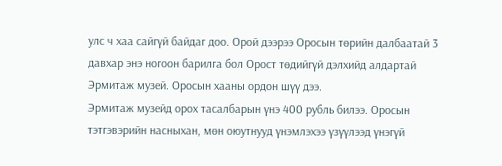улс ч хаа сайгүй байдаг доо. Орой дээрээ Оросын төрийн далбаатай 3 давхар энэ ногоон барилга бол Орост төдийгүй дэлхийд алдартай Эрмитаж музей. Оросын хааны ордон шүү дээ.
Эрмитаж музейд орох тасалбарын үнэ 400 рубль билээ. Оросын тэтгэвэрийн насныхан, мөн оюутнууд үнэмлэхээ үзүүлээд үнэгүй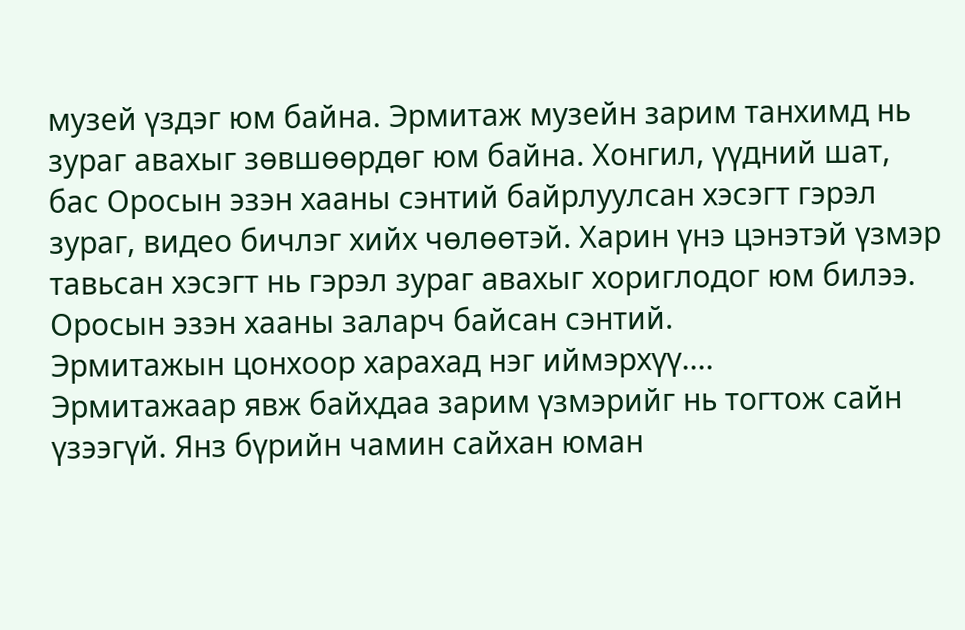музей үздэг юм байна. Эрмитаж музейн зарим танхимд нь зураг авахыг зөвшөөрдөг юм байна. Хонгил, үүдний шат, бас Оросын эзэн хааны сэнтий байрлуулсан хэсэгт гэрэл зураг, видео бичлэг хийх чөлөөтэй. Харин үнэ цэнэтэй үзмэр тавьсан хэсэгт нь гэрэл зураг авахыг хориглодог юм билээ.
Оросын эзэн хааны заларч байсан сэнтий.
Эрмитажын цонхоор харахад нэг иймэрхүү....
Эрмитажаар явж байхдаа зарим үзмэрийг нь тогтож сайн үзээгүй. Янз бүрийн чамин сайхан юман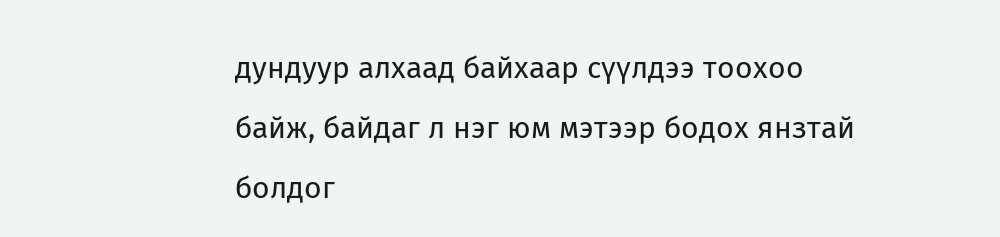дундуур алхаад байхаар сүүлдээ тоохоо байж, байдаг л нэг юм мэтээр бодох янзтай болдог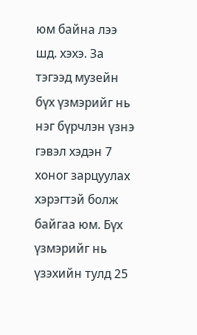юм байна лээ шд. хэхэ. За тэгээд музейн бүх үзмэрийг нь нэг бүрчлэн үзнэ гэвэл хэдэн 7 хоног зарцуулах хэрэгтэй болж байгаа юм. Бүх үзмэрийг нь үзэхийн тулд 25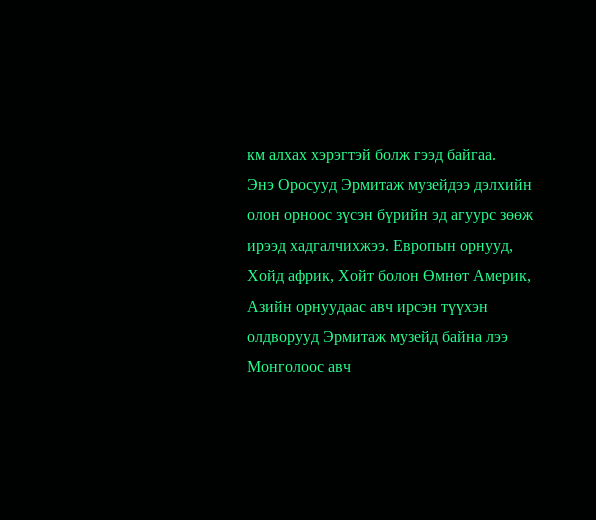км алхах хэрэгтэй болж гээд байгаа.
Энэ Оросууд Эрмитаж музейдээ дэлхийн олон орноос зүсэн бүрийн эд агуурс зөөж ирээд хадгалчихжээ. Европын орнууд, Хойд африк, Хойт болон Өмнөт Америк, Азийн орнуудаас авч ирсэн түүхэн олдворууд Эрмитаж музейд байна лээ Монголоос авч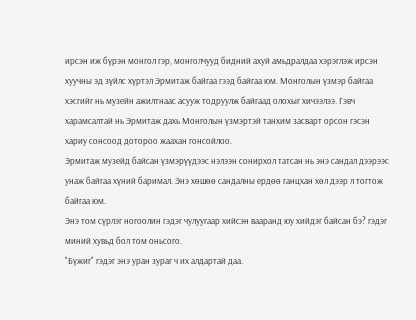ирсэн иж бүрэн монгол гэр, монголчууд бидний ахуй амьдралдаа хэрэглэж ирсэн хуучны эд зүйлс хүртэл Эрмитаж байгаа гээд байгаа юм. Монголын үзмэр байгаа хэсгийг нь музейн ажилтнаас асууж тодруулж байгаад олохыг хичээлээ. Гэвч харамсалтай нь Эрмитаж дахь Монголын үзмэртэй танхим засварт орсон гэсэн хариу сонсоод дотороо жаахан гонсойлоо.
Эрмитаж музейд байсан үзмэрүүдээс нэлээн сонирхол татсан нь энэ сандал дээрээс унаж байгаа хүний баримал. Энэ хөшөө сандалны ердөө ганцхан хөл дээр л тогтож байгаа юм.
Энэ том сүрлэг ногоолин гэдэг чулуугаар хийсэн вааранд юу хийдэг байсан бэ? гэдэг миний хувьд бол том оньсого.
"Бүжиг" гэдэг энэ уран зураг ч их алдартай даа.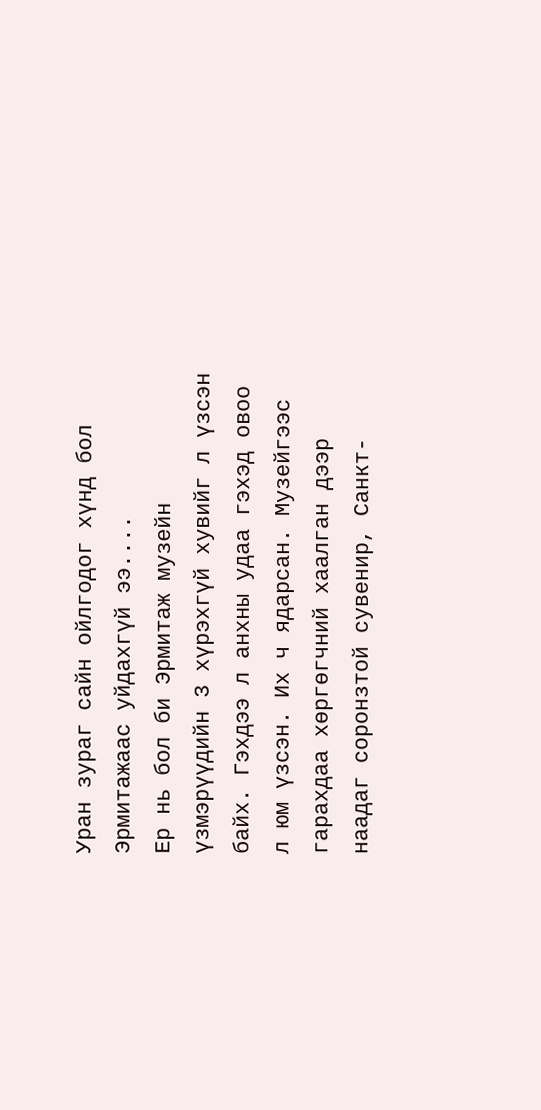Уран зураг сайн ойлгодог хүнд бол Эрмитажаас уйдахгүй ээ....
Ер нь бол би Эрмитаж музейн үзмэрүүдийн 3 хүрэхгүй хувийг л үзсэн байх. Гэхдээ л анхны удаа гэхэд овоо л юм үзсэн. Их ч ядарсан. Музейгээс гарахдаа хөргөгчний хаалган дээр наадаг соронзтой сувенир, Санкт-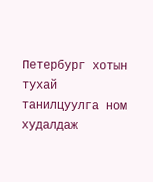Петербург хотын тухай танилцуулга ном худалдаж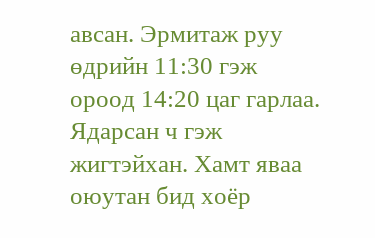авсан. Эрмитаж руу өдрийн 11:30 гэж ороод 14:20 цаг гарлаа. Ядарсан ч гэж жигтэйхан. Хамт яваа оюутан бид хоёр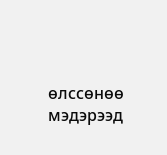өлссөнөө мэдэрээд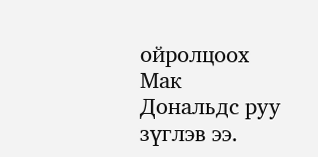ойролцоох Мак Дональдс руу зүглэв ээ.